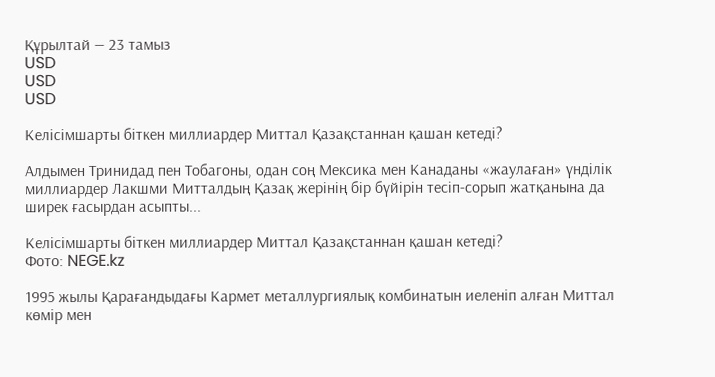Құрылтай — 23 тамыз
USD
USD
USD

Келісімшарты біткен миллиардер Миттал Қазақстаннан қашан кетеді?

Алдымен Тринидад пен Тобагоны, одан соң Мексика мен Канаданы «жаулаған» үнділік миллиардер Лакшми Митталдың Қазақ жерінің бір бүйірін тесіп-сорып жатқанына да ширек ғасырдан асыпты...

Келісімшарты біткен миллиардер Миттал Қазақстаннан қашан кетеді?
Фото: NEGE.kz

1995 жылы Қарағандыдағы Кармет металлургиялық комбинатын иеленіп алған Миттал көмір мен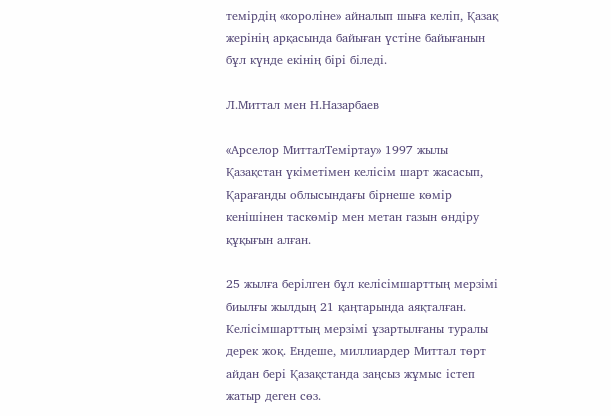темірдің «короліне» айналып шыға келіп, Қазақ жерінің арқасында байыған үстіне байығанын бұл күнде екінің бірі біледі.

Л.Миттал мен Н.Назарбаев

«Арселор МитталТеміртау» 1997 жылы Қазақстан үкіметімен келісім шарт жасасып, Қарағанды облысындағы бірнеше көмір кенішінен таскөмір мен метан газын өндіру құқығын алған.

25 жылға берілген бұл келісімшарттың мерзімі биылғы жылдың 21 қаңтарында аяқталған. Келісімшарттың мерзімі ұзартылғаны туралы дерек жоқ. Ендеше, миллиардер Миттал төрт айдан бері Қазақстанда заңсыз жұмыс істеп жатыр деген сөз.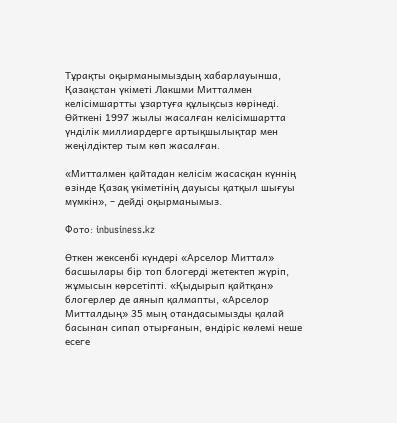Тұрақты оқырманымыздың хабарлауынша, Қазақстан үкіметі Лакшми Митталмен келісімшартты ұзартуға құлықсыз көрінеді. Өйткені 1997 жылы жасалған келісімшартта үнділік миллиардерге артықшылықтар мен жеңілдіктер тым көп жасалған.

«Митталмен қайтадан келісім жасасқан күннің өзінде Қазақ үкіметінің дауысы қатқыл шығуы мүмкін», – дейді оқырманымыз.

Фото: inbusiness.kz

Өткен жексенбі күндері «Арселор Миттал» басшылары бір топ блогерді жетектеп жүріп, жұмысын көрсетіпті. «Қыдырып қайтқан» блогерлер де аянып қалмапты, «Арселор Митталдың» 35 мың отандасымызды қалай басынан сипап отырғанын, өндіріс көлемі неше есеге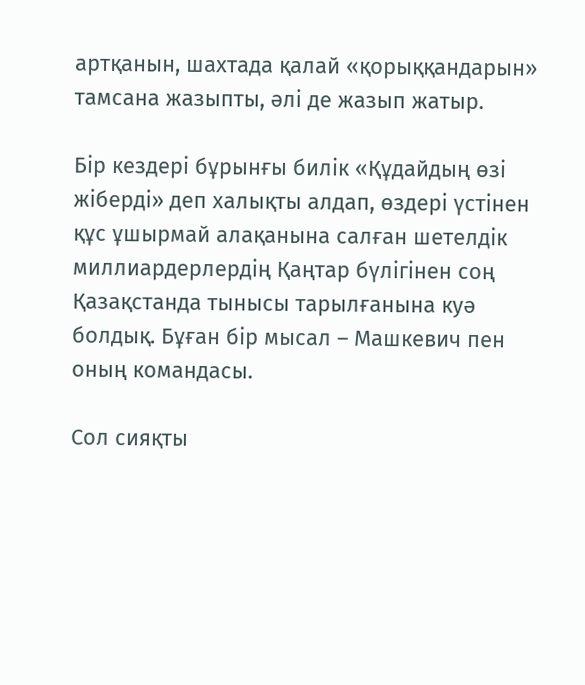артқанын, шахтада қалай «қорыққандарын» тамсана жазыпты, әлі де жазып жатыр.

Бір кездері бұрынғы билік «Құдайдың өзі жіберді» деп халықты алдап, өздері үстінен құс ұшырмай алақанына салған шетелдік миллиардерлердің Қаңтар бүлігінен соң Қазақстанда тынысы тарылғанына куә болдық. Бұған бір мысал – Машкевич пен оның командасы.

Сол сияқты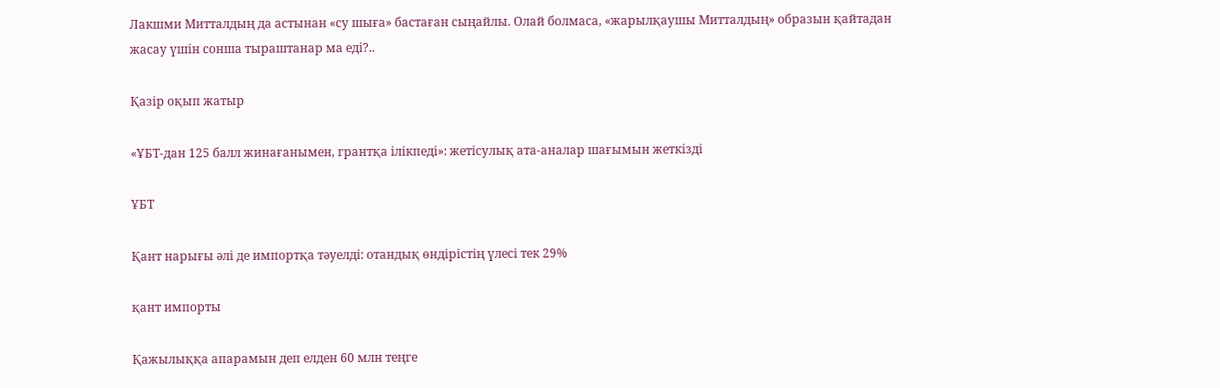Лакшми Митталдың да астынан «су шыға» бастаған сыңайлы. Олай болмаса, «жарылқаушы Митталдың» образын қайтадан жасау үшін сонша тыраштанар ма еді?..

Қазір оқып жатыр

«ҰБТ-дан 125 балл жинағанымен, грантқа ілікпеді»: жетісулық ата-аналар шағымын жеткізді

ҰБТ

Қант нарығы әлі де импортқа тәуелді: отандық өндірістің үлесі тек 29%

қант импорты

Қажылыққа апарамын деп елден 60 млн теңге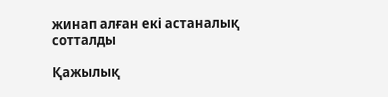жинап алған екі астаналық сотталды

Қажылық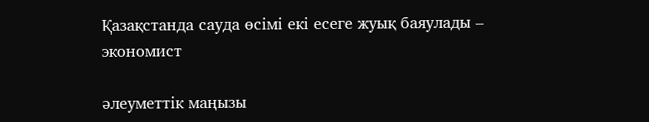Қазақстанда сауда өсімі екі есеге жуық баяулады – экономист

әлеуметтік маңызы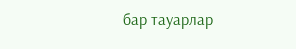бар тауарлар